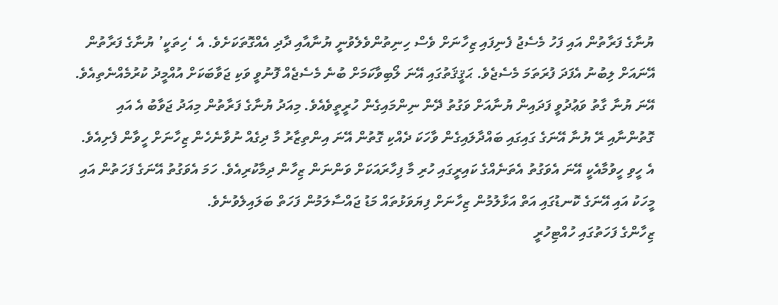ޔުނާގެ ފަރާތުން އައި ފަހު މެސެޖު ފެނިފައި ޒިހާނަށް ވެސް ހިނިތުންވެލެވުނީ ޔުނާއާއި ދާދި އެއްގޮތަކަށެވެ. އެ ‘ހިތަކީ’ ޔުނާގެ ފަރާތުން އޭނައަށް ލިބުނު އެފަދަ ފުރަތަމަ މެސެޖެވެ. ޙަޤީޤަތުގައި އޭނަ ލޯބިވާކަމަށް ބުނެ މެސެޖެއް ފޮނުވީ ވަކި ޖަވާބަކަށް އުއްމީދު ކުރުމެއްނެތިއެވެ. އޭނަ ޔުނާ ގާތު ވަޢުދުވީ ފަދައިން ޔުނާއަށް ވަގުތު ދޭން ނިންމައިގެން ހުރީތީވެއެވެ. މިއަދު ޔުނާގެ ފަރާތުން މިއަދު ޖަވާބު އެ އައި ގޮތުންނާއި ރޭ ޔުނާ އޭނަގެ ގައިގައި ބައްދާލައިގެން ވާހަކަ ދެއްކި ގޮތުން އޭނަ އިންތިޒާރު މާ ދިގެއް ނުވާނެހެން ޒިހާނަށް ހީވާން ފެށިއެވެ.
އެ ހީވި ހީވުމާއެކީ އޭނަ އެވަގުތު އެތަނެއްގެ ކައިރީގައި ހުރި މާ ފިހާރައަކަށް ވަންނަން ޒިހާން ދިމާކުރިއެވެ. ހަމަ އެވަގުތު އޭނަގެ ފަހަތުން އައި މީހަކު އައި އޭނަގެ ކޮނޑުގައި އަތް އަޅާލުމުން ޒިހާނަށް ފިޔަވަޅުތައް މަޑު ޖައްސާލަމުން ފަހަތް ބަލައިލެވުނެވެ.
ޒިހާންގެ ފަހަތުގައި ހުއްޓިހުރީ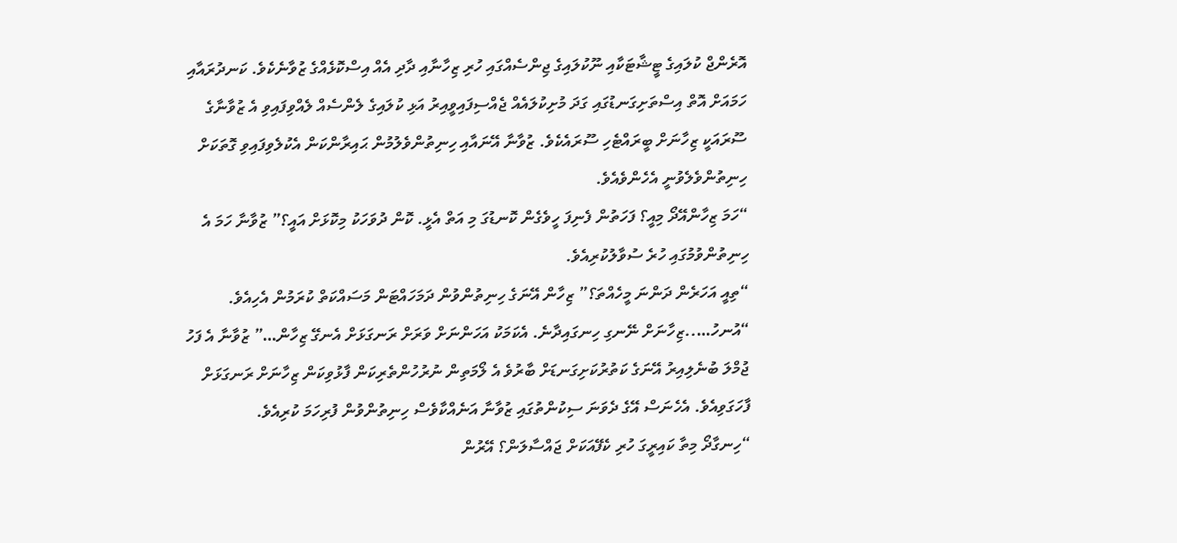އޮރެންޖް ކުލައިގެ ޓީޝާޓަކާއި ނޫކުލައިގެ ޖިންސެއްގައި ހުރި ޒިހާނާއި ދާދި އެއް އިސްކޮޅެއްގެ ޒުވާނެކެވެ. ކަނދުރައާއި ހަމައަށް އޮތް އިސްތަށިގަނޑުގައި ގަދަ މުށިކުލައެއް ޖެއްސިފައިވީއިރު އަޅި ކުލައިގެ ލެންސެއް ލެއްވިފައިވި އެ ޒުވާނާގެ ސޫރައަކީ ޒިހާނަށް ބީރައްޓެހި ސޫރައެކެވެ. ޒުވާނާ އޭނައާއި ހިނިތުންވެލުމުން ޙައިރާންކަން އެކުލެވިފައިވި ގޮތަކަށް ހިނިތުންވެލެވުނީ އެހެންވެއެވެ.
“ހަމަ ޒިހާންއޭދޯ މިއީ؟ ފަހަތުން ފެނިފަ ހީވެގެން ކޮނޑުގަ މި އަތް އެޅީ. ކޮން ދުވަހަކު މިކޮޅަށް އައީ؟” ޒުވާނާ ހަމަ އެ ހިނިތުންވުމުގައި ހުރެ ސުވާލުކުރިއެވެ.
“ތިއީ އަހަރެން ދަންނަ މީހެއްތަ؟” ޒިހާން އޭނަގެ ހިނިތުންވުން ދަމަހައްޓަން މަސައްކަތް ކުރަމުން އެހިއެވެ.
“އުނހު…..ޒިހާނަށް ނޭނގި ހިނގައިދާނެ. އެކަމަކު އަހަންނަށް ވަރަށް ރަނގަޅަށް އެނގޭ ޒިހާން…” ޒުވާނާ އެ ފަހު ޖުމްލަ ބުނެލިއިރު އޭނަގެ ކަތުރުކަށިގަނޑަށް ބާރުވެ އެ ލޯމަތިން ނުރުހުންތެރިކަން ފާޅުވިކަން ޒިހާނަށް ރަނގަޅަށް ފާހަގަވިއެވެ. އެހެނަސް އޭގެ ދެވަނަ ސިކުންތުގައި ޒުވާނާ އަނެއްކާވެސް ހިނިތުންވުން ފުރިހަމަ ކުރިއެވެ.
“ހިނގާދޯ މިތާ ކައިރީގަ ހުރި ކެފޭއަކަށް ޖައްސާލަން؟ އޭރުން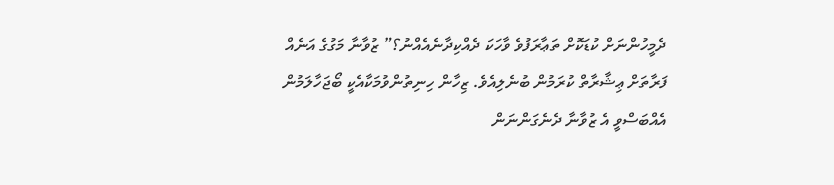ދެމީހުންނަށް ކުޑަކޮށް ތަޢާރަފުވެ ވާހަކަ ދެއްކިދާނެއެއްނު؟” ޒުވާނާ މަގުގެ އަނެއް ފަރާތަށް ޢިޝާރާތް ކުރަމުން ބުނެލިއެވެ. ޒިހާން ހިނިތުންވުމަކާއެކީ ބޯޖަހާލަމުން އެއްބަސްވީ އެ ޒުވާނާ ދެނެގަންނަން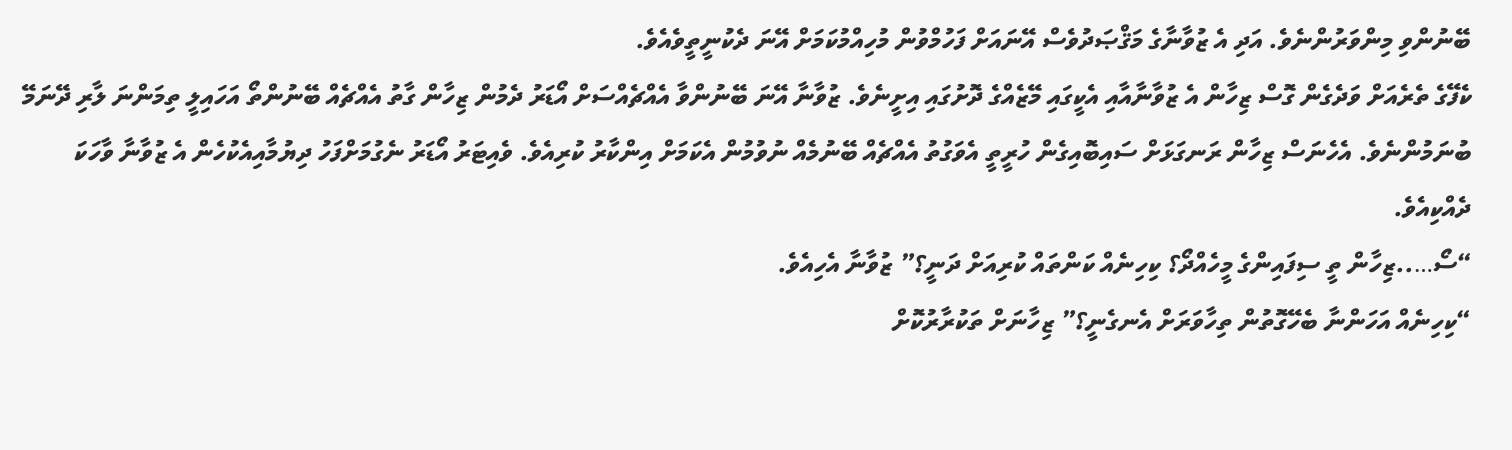ބޭނުންވި މިންވަރުންނެވެ. އަދި އެ ޒުވާނާގެ މަޤްޞަދުވެސް އޭނައަށް ފަހުމްވުން މުހިއްމުކަމަށް އޭނަ ދެކުނީތީވެއެވެ.
ކެފޭގެ ތެރެއަށް ވަދެގެން ގޮސް ޒިހާން އެ ޒުވާނާއާއި އެކީގައި މޭޒެއްގެ ދޮށުގައި އިށީނެވެ. ޒުވާނާ އޭނަ ބޭނުންވާ އެއްޗެއްސަށް އޯޑަރު ދެމުން ޒިހާން ގާތު އެއްޗެއް ބޭނުންތޯ އަހައިލީ ތިމަންނަ ލާރި ދޭނަމޭ ބުނަމުންނެވެ. އެހެނަސް ޒިހާން ރަނގަޅަށް ސައިބޮއިގެން ހުރީތީ އެވަގުތު އެއްޗެއް ބޭނުމެއް ނުވުމުން އެކަމަށް އިންކާރު ކުރިއެވެ. ވެއިޓަރު އޯޑަރު ނެގުމަށްފަހު ދިޔުމާއިއެކުހެން އެ ޒުވާނާ ވާހަކަ ދެއްކިއެވެ.
“ސޯ…..ޒިހާން ތީ ސިފައިންގެ މީހެއްދޯ؟ ކިހިނެއް ކަންތައް ކުރިއަށް ދަނީ؟” ޒުވާނާ އެހިއެވެ.
“ކިހިނެއް އަހަންނާ ބެހޭގޮތުން ތިހާވަރަށް އެނގެނީ؟” ޒިހާނަށް ތަކުރާރުކޮށް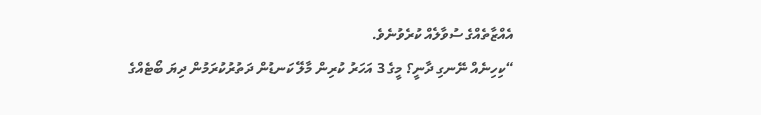އެއްޒާތެއްގެ ސުވާލެއް ކުރެވުނެވެ.
“ކިހިނެއް ނޭނގި ދާނީ؟ މީގެ 3 އަހަރު ކުރިން މާލޭ ކަނޑުން ދަތުރުކުރަމުން ދިޔަ ބޯޓެއްގެ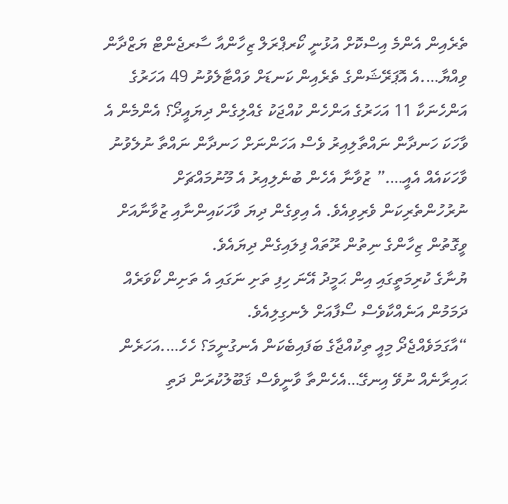ތެރެއިން އެންމެ އިސްކޮށް އުޅުނީ ކޯރޕްރަލް ޒިހާންއާ ސާރޖެންޓް ޔަޒްދާން ވިއްޔާ….އެ އޮޕަރޭޝަންގެ ތެރެއިން ކަނޑަށް ވައްޓާލެވުނު 49 އަހަރުގެ އަންހެނަކާ 11 އަހަރުގެ އަންހެން ކުއްޖަކު ގެއްލިގެން ދިޔައީދޯ؟ އެންމެން އެ ވާހަކަ ހަނދާން ނައްތާލިއިރު ވެސް އަހަންނަށް ހަނދާން ނައްތާ ނުލެވުނު ވާހަކައެއް އެއީ….” ޒުވާނާ އެހެން ބުނެލިއިރު އެ މޫނުމައްޗަށް ނުރުހުންތެރިކަން ވެރިވިއެވެ. އެ އިވިގެން ދިޔަ ވާހަކައިންނާއި ޒުވާނާއަށް ވީގޮތުން ޒިހާންގެ ނިތުން ރޫތައް ފިލައިގެން ދިޔައެވެ.
ޔުނާގެ ކުރިމަތީގައި އިން ޙަމީދު އޭނަ ހިފި ތަށި ނަގައި އެ ތަށިން ކޯވަރެއް ދަމަމުން އަނެއްކާވެސް ސޯފާއަށް ލެނގިލިއެވެ.
“އާގަމަވެއްޖެދޯ މިއީ ތިކުއްޖާގެ ބަފައިބެކަން އެނގުނީމަ؟ ހެހެ….އަހަރެން ޙައިރާނެއް ނުވޭ އިނގޭ…އެހެންތާ ވާނީވެސް ޤަބޫލުކުރަން ދަތި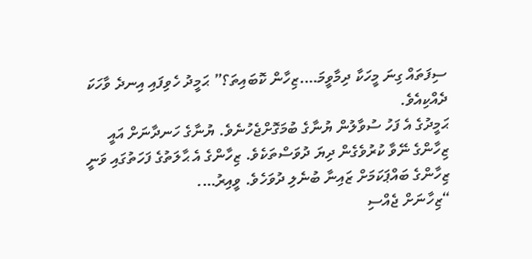ސިފަތައް ގިނަ މީހަކާ ދިމާވީމަ….ޒިހާން ކޮބައިތަ؟” ޙަމީދު ހެވިފައި އިނދެ ވާހަކަ ދެއްކިއެވެ.
ޙަމީދުގެ އެ ފަހު ސުވާލުން ޔުނާގެ ބުމަގޮށްޖެހުނެވެ. ޔުނާގެ ހަނދާނަށް އައީ ޒިހާންގެ ނޭވާ ކުރުވެގެން ދިޔަ ދުވަސްތަކެވެ. ޒިހާންގެ އެ ޙާލަތުގެ ފަހަތުގައި ވަނީ ޒިހާންގެ ބައްޕަކަމަށް ޒައިނާ ބުނެލި ދުވަހެވެ. ވީއިރު….
“ޒިހާނަށް ޖެއްސި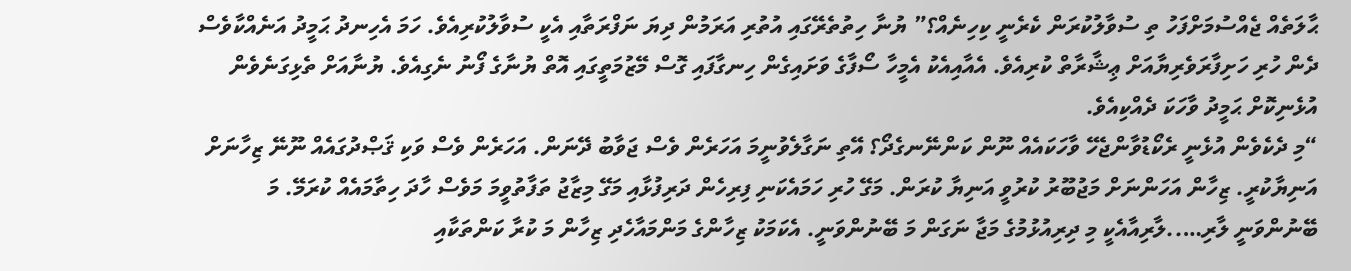ޙާލަތެއް ޖެއްސުމަށްފަހު ތި ސުވާލުކުރަން ކެރެނީ ކިހިނެއް؟” ޔުނާ ހިތުތެރޭގައި އުތުރި އަރަމުން ދިޔަ ނަފްރަތާއި އެކީ ސުވާލުކުރިއެވެ. ހަމަ އެހިނދު ޙަމީދު އަނެއްކާވެސް ދެން ހުރި ހަށިފާރަވެރިޔާއަށް ޢިޝާރާތް ކުރިއެވެ. އެއާއިއެކު އެމީހާ ސޯފާގެ ވަށައިގެން ހިނގާފައި ގޮސް މޭޒުމަތީގައި އޮތް ޔުނާގެ ފޯނު ނެގިއެވެ. ޔުނާއަށް ތެޅިގަނެވެން އުޅެނިކޮށް ޙަމީދު ވާހަކަ ދެއްކިއެވެ.
“މި ދެކެވެން އުޅެނީ ރެކޯޑުވާންޖެހޭ ވާހަކައެއް ނޫން ކަންނޭނގެދޯ؟ އޭތި ނަގާލެވުނީމަ އަހަރެން ވެސް ޖަވާބު ދޭނަން. އަހަރެން ވެސް ވަކި ޤަޞްދުގައެއް ނޫނޭ ޒިހާނަށް އަނިޔާކުރީ. ޒިހާން އަހަންނަށް މަޖުބޫރު ކުރުވީ އަނިޔާ ކުރަން. މަގޭ ހުރި ހަމައެކަނި ފިރިހެން ދަރިފުޅާއި މަގޭ މިޒާޖު ތަފާތުވީމަ މަވެސް ހާދަ ހިތާމައެއް ކުރަމޭ. މަ ބޭނުންވަނީ ލާރި…..ލާރިއާއެކީ މި ދިރިއުޅުމުގެ މަޖާ ނަގަން މަ ބޭނުންވަނީ. އެކަމަކު ޒިހާންގެ މަންމައާހެދި ޒިހާން މަ ކުރާ ކަންތަކާއި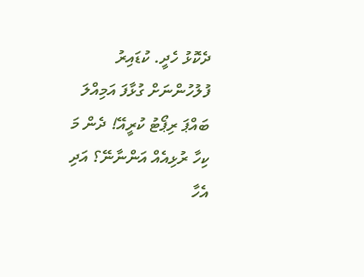ދެކޮޅު ހެދީ. ކުޑައިރު ފުލުހުންނަށް ގުޅާފަ އަމިއްލަ ބައްޕަ ރިޕޯޓު ކުރީއޭ! ދެން މަ ކިހާ ރުޅިއެއް އަންނާނޭ؟ އަދި އެހާ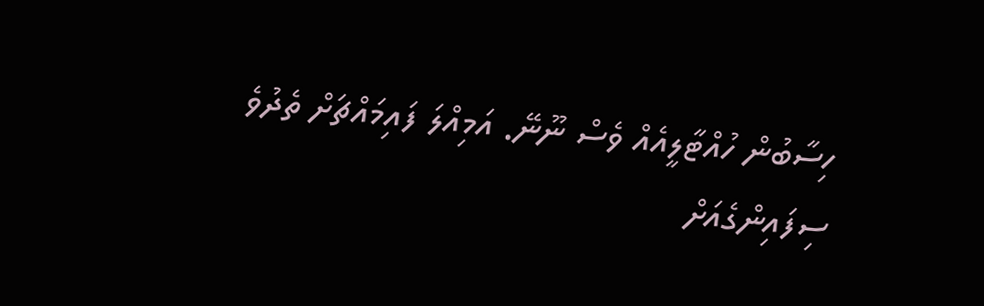ހިސާބުން ހުއްޓާލީއެއް ވެސް ނޫނޭ. އަމިއްލަ ފައިމައްޗަށް ތެދުވެ ސިފައިންގެއަށް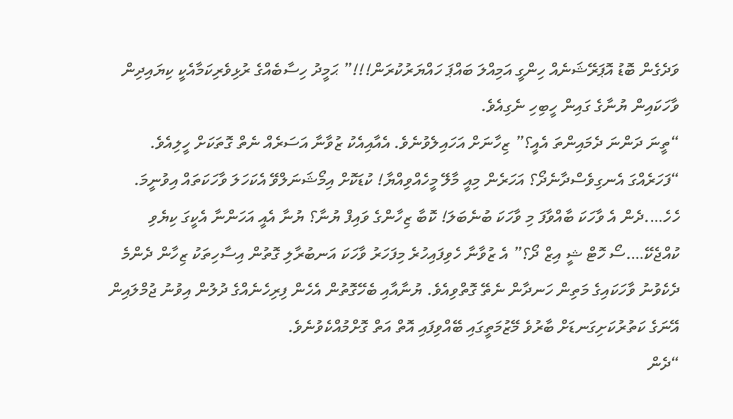ވަދެގެން ބޮޑު އޮޕަރޭޝަނެއް ހިންގީ އަމިއްލަ ބައްޕަ ހައްޔަރުކުރަން!!!” ޙަމީދު ހިސާބެއްގެ ރުޅިވެރިކަމާއެކީ ކިޔައިދިން ވާހަކައިން ޔުނާގެ ގައިން ހީބިހި ނެގިއެވެ.
“ތީނަ ދަންނަ ދެމައިންތަ އެއީ؟” ޒިހާނަށް އަހައިލެވުނެވެ. އެއާއިއެކު ޒުވާނާ އަސަރެއް ނެތް ގޮތަކަށް ހީލިއެވެ.
“ފަހަރެއްގަ އެނގިވެސްދާނެދޯ؟ އަހަރެން މިއީ މާލޭ މީހެއްވިއްޔާ! ކުޑަކޮށް އިމޯޝަނަލްވޭ އެކަހަލަ ވާހަކަތައް އިވުނީމަ. ހެހެ….ދެން އެ ވާހަކަ ބާއްވާފަ މި ވާހަކަ ބުނެބަލަ! ކޮބާ ޒިހާންގެ ވައިފް ޔުނާ؟ ޔުނާ އެއީ އަހަންނާ އެކީގަ ކިޔެވި ކުއްޖެކޭ….ސޯ ހޮޓް ޝީ އިޒް ދޯ؟” އެ ޒުވާނާ ހެވިފައިހުރެ މިފަހަރު ވާހަކަ އަނބުރާލި ގޮތުން އިސާހިތަކު ޒިހާން ދެންމެ ދެކެވުނު ވާހަކައިގެ މަތިން ހަނދާން ނެތޭ ގޮތްވިއެވެ. ޔުނާއާއި ބެހޭގޮތުން އެހެން ފިރިހެނެއްގެ ދުލުން އިވުނު ޖުމްލައިން އޭނަގެ ކަތުރުކަށިގަނޑަށް ބާރުވެ މޭޒުމަތީގައި ބޭއްވިފައި އޮތް އަތް ގޮށްމުއްކެވުނެވެ.
“ދެން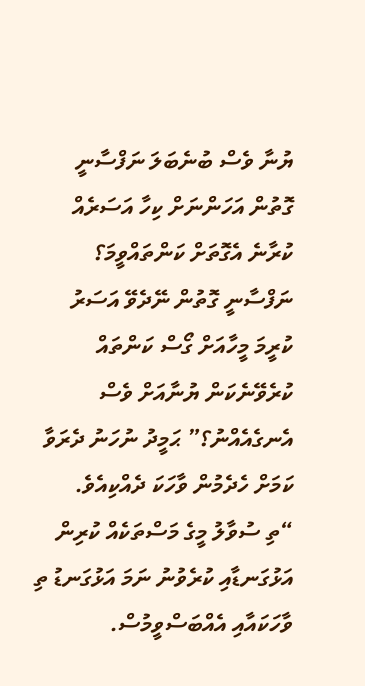ޔުނާ ވެސް ބުނެބަލަ ނަފްސާނީ ގޮތުން އަހަންނަށް ކިހާ އަސަރެއް ކުރާނެ އެގޮތަށް ކަންތައްވީމަ؟ ނަފްސާނީ ގޮތުން ނޭދެވޭ އަސަރު ކުރީމަ މީހާއަށް ގޯސް ކަންތައް ކުރެވޭނެކަން ޔުނާއަށް ވެސް އެނގެއެއްނު؟” ޙަމީދު ނުހަނު ދެރަވާ ކަމަށް ހެދެމުން ވާހަކަ ދެއްކިއެވެ.
“ތި ސުވާލު މީގެ މަސްތަކެއް ކުރިން އަޅުގަނޑާއި ކުރެވުނު ނަމަ އަޅުގަނޑު ތި ވާހަކައާއި އެއްބަސްވީމުސް.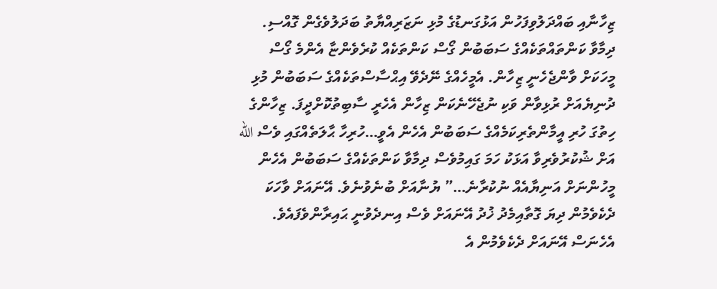ޒިހާނާއި ބައްދަލުވިފަހުން އަޅުގަނޑުގެ މުޅި ނަޒަރިއްޔާތު ބަދަލުވެގެން ގޮއްސި. ދިމާވާ ކަންތައްތަކެއްގެ ސަބަބުން ގޯސް ކަންތަކެއް ކުރެވެންޏާ އެންމެ ގޯސް މީހަކަށް ވާންޖެހެނީ ޒިހާން. އެމީހެއްގެ ނޭދެވޭ އިޙްސާސްތަކެއްގެ ސަބަބުން މުޅި ދުނިޔެއަށް ރުޅިވާން ވަކި ނުޖެހޭނެކަން ޒިހާން އެހެރީ ސާބިތުކޮށްދީފަ. ޒިހާންގެ ހިތުގަ ހުރި އީމާންތެރިކަމެއްގެ ސަބަބުން އެހެން އެވީ…ހުރިހާ ޙާލަތެއްގައި ވެސް الله އަށް ޝުކުރުވެރިވާ އަޅަކު ހަމަ ގައިމުވެސް ދިމާވާ ކަންތަކެއްގެ ސަބަބުން އެހެން މީހުންނަށް އަނިޔާއެއް ނުކުރާނެ…” ޔުނާއަށް ބުނެވުނެވެ. އޭނައަށް ވާހަކަ ދެކެވެމުން ދިޔަ ގޮތާއިމެދު ޚުދު އޭނައަށް ވެސް އިނދެވުނީ ޙައިރާންވެފައެވެ. އެހެނަސް އޭނައަށް ދެކެވެމުން އެ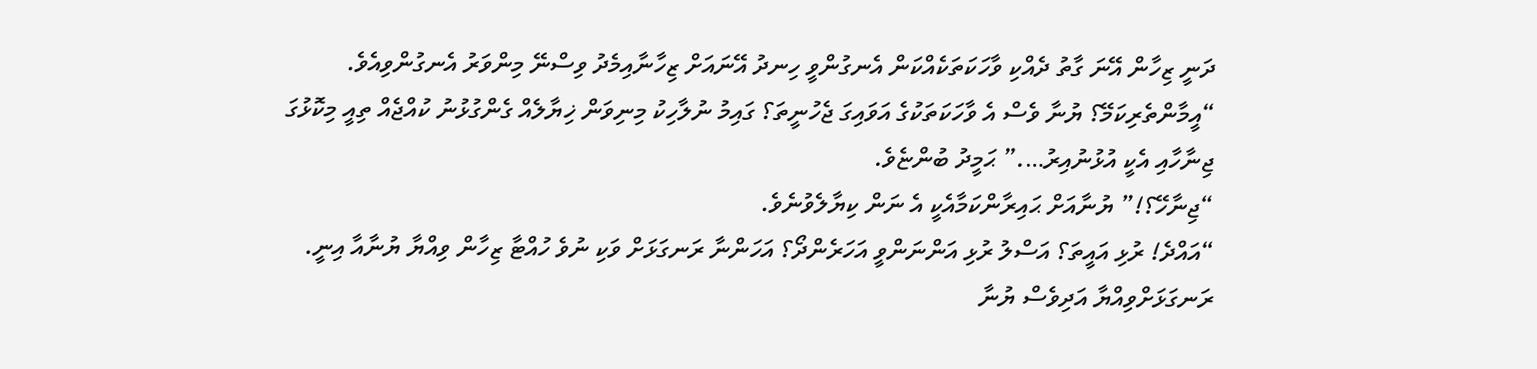ދަނީ ޒިހާން އޭނަ ގާތު ދެއްކި ވާހަކަތަކެއްކަން އެނގުންވީ ހިނދު އޭނައަށް ޒިހާނާއިމެދު ވިސްނޭ މިންވަރު އެނގުންވިއެވެ.
“އީމާންތެރިކަމޭ؟ ޔުނާ ވެސް އެ ވާހަކަތަކުގެ އަވައިގަ ޖެހުނީތަ؟ ގައިމު ނުލާހިކު މިނިވަން ޚިޔާލެއް ގެންގުޅުނު ކުއްޖެއް ތިއީ މިކޮޅުގަ ޖިނާހާއި އެކީ އުޅުނުއިރު….” ޙަމީދު ބުންޏެވެ.
“ޖިނާހޭ؟!” ޔުނާއަށް ޙައިރާންކަމާއެކީ އެ ނަން ކިޔާލެވުނެވެ.
“އައްދެ! ރުޅި އައީތަ؟ އަސްލު ރުޅި އަންނަންވީ އަހަރެންދޯ؟ އަހަންނާ ރަނގަޅަށް ވަކި ނުވެ ހުއްޓާ ޒިހާން ވިއްޔާ ޔުނާއާ އިނީ. ރަނގަޅަށްވިއްޔާ އަދިވެސް ޔުނާ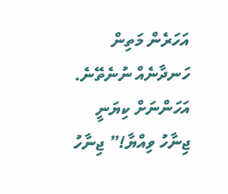އަހަރެން މަތިން ހަނދާނެއް ނުނެތޭނެ. އަހަންނަށް ކިޔަނީ ޖިނާހު ވިއްޔާ!” ޖިނާހު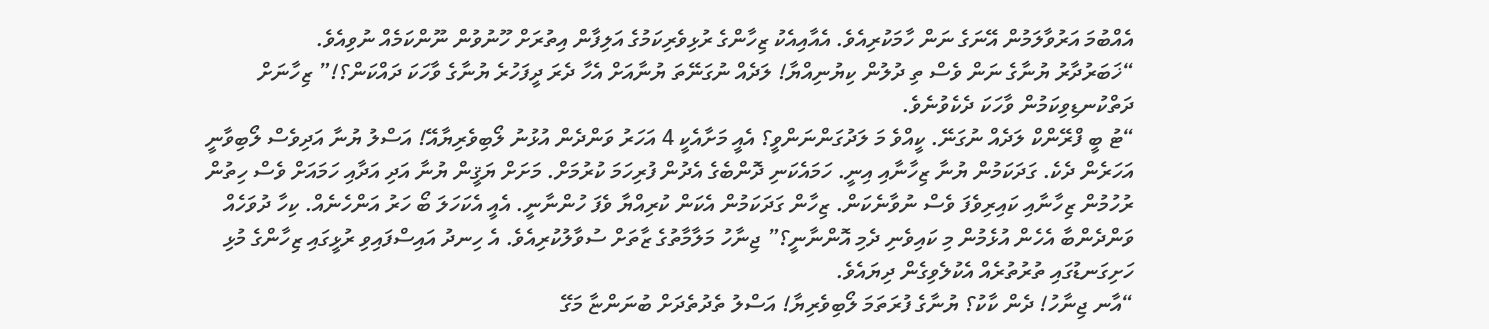އެއްބުމަ އަރުވާލަމުން އޭނަގެ ނަން ހާމަކުރިއެވެ. އެއާއިއެކު ޒިހާންގެ ރުޅިވެރިކަމުގެ އަލިފާން އިތުރަށް ހޫނުވުން ނޫންކަމެއް ނުވިއެވެ.
“ޚަބަރުދާރު ޔުނާގެ ނަން ވެސް ތި ދުލުން ކިޔުނިއްޔާ! ލަދެއް ނުގަނޭތަ ޔުނާއަށް އެހާ ދެރަ ދީފަހުރެ ޔުނާގެ ވާހަކަ ދައްކަން؟!” ޒިހާނަށް ދަތްކުނޑިވިކަމުން ވާހަކަ ދެކެވުނެވެ.
“ޓު ބީ ފްރޭންކް ލަދެއް ނުގަނޭ. ކީއްވެ މަ ލަދުގަންނަންވީ؟ އެއީ މަށާއެކީ 4 އަހަރު ވަންދެން އުޅުނު ލޯބިވެރިޔާއޭ! އަސްލު ޔުނާ އަދިވެސް ލޯބިވާނީ އަހަރެން ދެކެ. ގަދަކަމުން ޔުނާ ޒިހާނާއި އިނީ. ހަމައެކަނި ދޮންބެގެ އެދުން ފުރިހަމަ ކުރުމަށް. މަށަށް ޔަޤީން ޔުނާ އަދި އަދާއި ހަމައަށް ވެސް ހިތުން ރުހުމުން ޒިހާނާއި ކައިރިވެފަ ވެސް ނުވާނެކަން. ޒިހާން ގަދަކަމުން އެކަން ކުރިއްޔާ ވެފަ ހުންނާނީ. އެއީ އެކަހަލަ ބޯ ހަރު އަންހެނެއް. ކިހާ ދުވަހެއް ވަންދެންބާ އެހެން އުޅެމުން މި ކައިވެނި ދެމި އޮންނާނީ؟” ޖިނާހު މަލާމާތުގެ ޒާތަށް ސުވާލުކުރިއެވެ. އެ ހިނދު އައިސްފައިވި ރުޅީގައި ޒިހާންގެ މުޅި ހަށިގަނޑުގައި ތުރުތުރެއް އެކުލެވިގެން ދިޔައެވެ.
“އާނ ޖިނާހު! ދެން ކާކު؟ ޔުނާގެ ފުރަތަމަ ލޯބިވެރިޔާ! އަސްލު ތެދުތެދަށް ބުނަންޏާ މަގޭ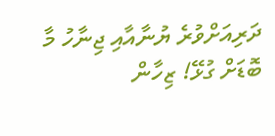ދަރިއަށްވުރެ ޔުނާއާއި ޖިނާހު މާ ބޮޑަށް ގުޅޭ! ޒިހާން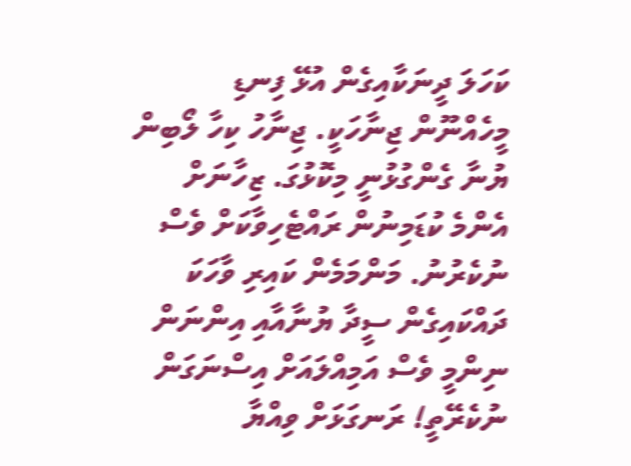ކަހަލަ ދީނަކާއިގެން އުޅޭ ފިނޑި މީހެއްނޫން ޖިނާހަކީ. ޖިނާހު ކިހާ ލޯބިން ޔުނާ ގެންގުޅުނީ މިކޮޅުގަ. ޒިހާނަށް އެންމެ ކުޑަމިނުން ރައްޓެހިވާކަށް ވެސް ނުކެރުނު. މަންމަމެން ކައިރި ވާހަކަ ދައްކައިގެން ސީދާ ޔުނާއާއި އިންނަން ނިންމީ ވެސް އަމިއްލައަށް އިސްނަގަން ނުކެރޭތީ! ރަނގަޅަށް ވިއްޔާ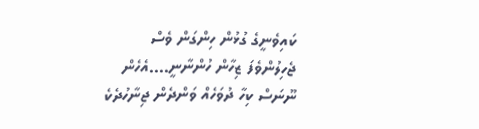ކައިވެނީގެ ގުޅުން ހިންގަން ވެސް ޖެހިލުންވެފަ ޒިހާން ހުންނާނީ….އެހެން ނޫނަސް ކިހާ ދުވަހެއް ވަންދެން ޖިނާހުދެކެ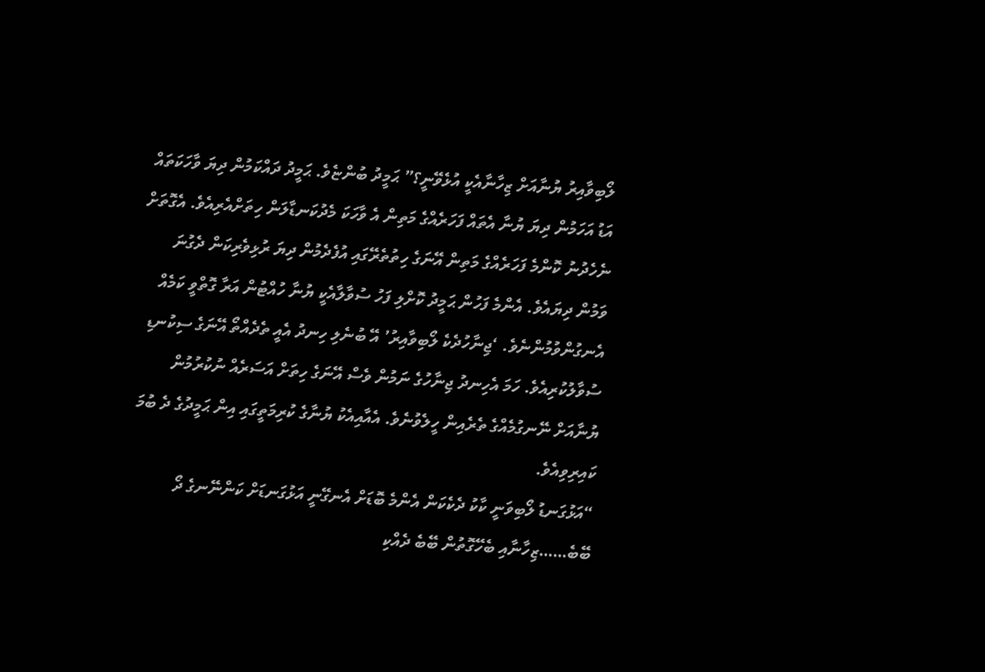ލޯބިވާއިރު ޔުނާއަށް ޒިހާނާއެކީ އުޅެވޭނީ؟” ޙަމީދު ބުންޏެވެ. ޙަމީދު ދައްކަމުން ދިޔަ ވާހަކަތައް އަޑު އަހަމުން ދިޔަ ޔުނާ އެތައް ފަހަރެއްގެ މަތިން އެ ވާހަކަ މެދުކަނޑާލަން ހިތަށްއެރިއެވެ. އެގޮތަށް ނެހެދުނު ކޮންމެ ފަހަރެއްގެ މަތިން އޭނަގެ ހިތުތެރޭގައި އުފެދެމުން ދިޔަ ރުޅިވެރިކަން ދެގުނަ ވަމުން ދިޔައެވެ. އެންމެ ފަހުން ޙަމީދު ކޮށްލި ފަހު ސުވާލާއެކީ ޔުނާ ހުއްޓުން އަރާ ގޮތްވީ ކަމެއް އެނގުންވުމުންނެވެ. ‘ޖިނާހުދެކެ ލޯބިވާއިރު’ އޭ ބުނެލި ހިނދު އެއީ ތެދެއްތޯ އޭނަގެ ސިކުނޑި ސުވާލުކުރިއެވެ. ހަމަ އެހިނދު ޖިނާހުގެ ނަމުން ވެސް އޭނަގެ ހިތަށް އަސަރެއް ނުކުރުމުން ޔުނާއަށް ނޭނގުމެއްގެ ތެރެއިން ހީލެވުނެވެ. އެއާއިއެކު ޔުނާގެ ކުރިމަތީގައި އިން ޙަމީދުގެ ދެ ބުމަ ކައިރިވިއެވެ.
“އަޅުގަނޑު ލޯބިވަނީ ކާކު ދެކެކަން އެންމެ ބޮޑަށް އެނގޭނީ އަޅުގަނޑަށް ކަންނޭނގެ ދޯ ބޭބެ……ޒިހާނާއި ބެހޭގޮތުން ބޭބެ ދެއްކި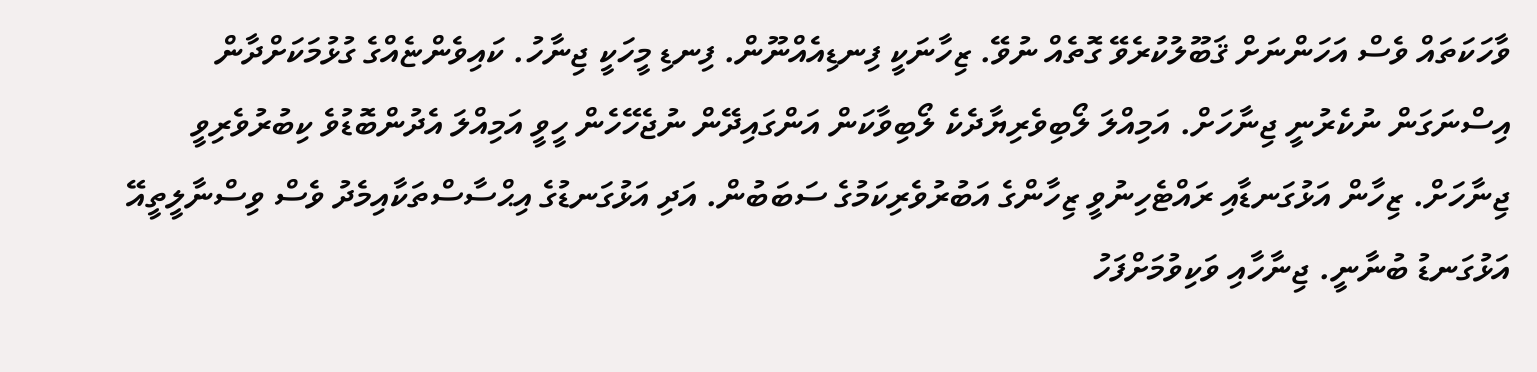ވާހަކަތައް ވެސް އަހަންނަށް ޤަބޫލުކުރެވޭ ގޮތެއް ނުވޭ. ޒިހާނަކީ ފިނޑިއެއްނޫން. ފިނޑި މީހަކީ ޖިނާހު. ކައިވެންޏެއްގެ ގުޅުމަކަށްދާން އިސްނަގަން ނުކެރުނީ ޖިނާހަށް. އަމިއްލަ ލޯބިވެރިޔާދެކެ ލޯބިވާކަން އަންގައިދޭން ނުޖެހޭހެން ހީވީ އަމިއްލަ އެދުންބޮޑުވެ ކިބުރުވެރިވީ ޖިނާހަށް. ޒިހާން އަޅުގަނޑާއި ރައްޓެހިނުވީ ޒިހާންގެ އަބުރުވެރިކަމުގެ ސަބަބުން. އަދި އަޅުގަނޑުގެ އިޙްސާސްތަކާއިމެދު ވެސް ވިސްނާލީތީއޭ އަޅުގަނޑު ބުނާނީ. ޖިނާހާއި ވަކިވުމަށްފަހު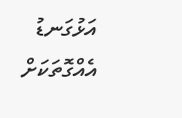އަޅުގަނޑު އެއްގޮތަކަށް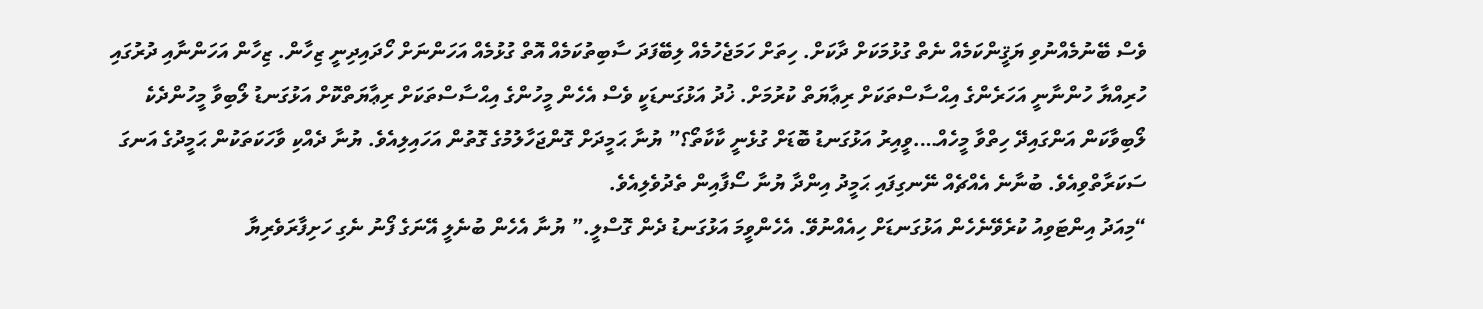ވެސް ބޭނުމެއްނުވި ޔަޤީންކަމެއް ނެތް ގުޅުމަކަށް ދާކަށް. ހިތަށް ހަމަޖެހުމެއް ލިބޭފަދަ ސާބިތުކަމެއް އޮތް ގުޅުމެއް އަހަންނަށް ހޯދައިދިނީ ޒިހާން. ޒިހާން އަހަންނާއި ދުރުގައި ހުރިއްޔާ ހުންނާނީ އަހަރެންގެ އިޙްސާސްތަކަށް ރިޢާޔަތް ކުރުމަށް. ޚުދު އަޅުގަނޑަކީ ވެސް އެހެން މީހުންގެ އިޙްސާސްތަކަށް ރިޢާޔަތްކޮށް އަޅުގަނޑު ލޯބިވާ މީހުންދެކެ ލޯބިވާކަން އަންގައިދޭ ހިތްވާ މީހެއް….ވީއިރު އަޅުގަނޑު ބޮޑަށް ގުޅެނީ ކާކާތޯ؟” ޔުނާ ޙަމީދަށް ގޮންޖަހާލުމުގެ ގޮތުން އަހައިލިއެވެ. ޔުނާ ދެއްކި ވާހަކަތަކުން ޙަމީދުގެ އަނގަ ސަކަރާތްވިއެވެ. ބުނާނެ އެއްޗެއް ނޭނގިފައި ޙަމީދު އިންދާ ޔުނާ ސޯފާއިން ތެދުވެލިއެވެ.
“މިއަދު އިންޓަވިއު ކުރެވޭނެހެން އަޅުގަނޑަށް ހިއެއްނުވޭ. އެހެންވީމަ އަޅުގަނޑު ދެން ގޮސްލީ.” ޔުނާ އެހެން ބުނެލީ އޭނަގެ ފޯނު ނެގި ހަށިފާރަވެރިޔާ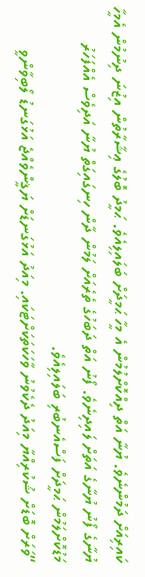ކައިރިއަށް ދަމުންނެވެ. ޔުނާ އަތް ދިއްކޮށްލުމުން އެ މީހާ ޙަމީދަށް ބަލައިލިއެވެ. ޙަމީދު ބޮލުގެ ޢިޝާރާތުން އިޒުނަ ދިނުމުން އެމީހާ ޔުނާގެ ފޯނު ޔުނާގެ އަތަށް ލައިދިނެވެ. ފޯނު އަތް ދަބަހުގެ ތެރެއަށް ލަމުން ދާން ހިނގައިގަތް ޔުނާ އަދިވެސް އެއްފަހަރު މަޑުކޮށްލަމުން ޙަމީދަށް ފަސްއެނބުރި ބަލައިލިއެވެ.
“ވަރަށް ބޮޑަށް ޝުކުރިއްޔާ މިއަދު ދެކެވުނު ވާހަކަތަކަށްޓަކައި. މިއަދު އަޅުގަނޑަށް ޔަޤީންވެއްޖެ އަޅުގަނޑު ލޯބިވާންވީ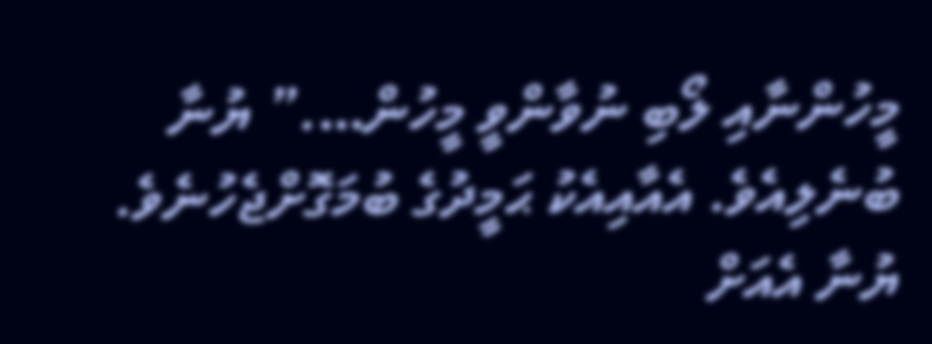މީހުންނާއި ލޯބި ނުވާންވީ މީހުން….” ޔުނާ ބުނެލިއެވެ. އެއާއިއެކު ޙަމީދުގެ ބުމަގޮށްޖެހުނެވެ. ޔުނާ އެއަށް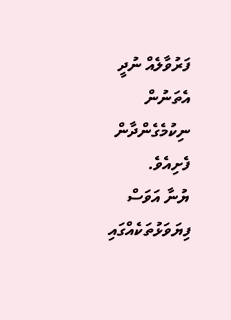ފަރުވާލެއް ނުދީ އެތަނުން ނިކުމެގެންދާން ފެށިއެވެ.
ޔުނާ އަވަސް ފިޔަވަޅުތަކެއްގައި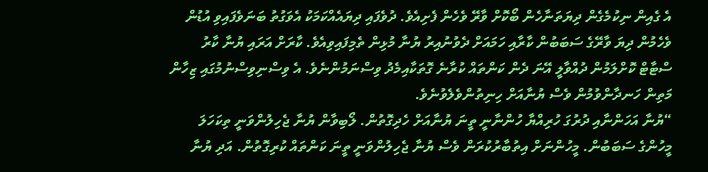އެ ގެއިން ނިކުމެގެން ދިޔަތަނާހެން ބޯކޮށް ވާރޭ ވެހެން ފެށިއެވެ. ދުވެފައި ދިޔައެއްކަމަކު އެވަގުތު ބަނަވެފައިވި އުޑުން ވެހެމުން ދިޔަ ވާރޭގެ ސަބަބުން ކާރާއި ހަމައަށް ދެވުނުއިރު ޔުނާ މުޅިން ތެމިފައިވިއެވެ. ކާރަށް އަރައި ޔުނާ ކާރު ސްޓާޓް ކޮށްލަމުން ދުއްވާލީ އޭނަ ދެން ކަންތައް ކުރާނެ ގޮތަކާއިމެދު ވިސްނަމުންނެވެ. އެ ވިސްނިވިސްނުމުގައި ޒިހާން މަތިން ހަނދާންވުމުން ވެސް ޔުނާއަށް ހިނިތުންވެލެވުނެވެ.
“ޔުނާ އަހަންނާއި ދުރުގަ ހުރިއްޔާ ހުންނާނީ ތީނަ ޔުނާއަށް ހެދިގޮތުން. ލޯބިވާން ޔުނާ ޖެހިލުންވަނީ ތިކަހަލަ މީހުންގެ ސަބަބުން. މީހުންނަށް އިތުބާރުކުރަން ވެސް ޔުނާ ޖެހިލުންވަނީ ތީނަ ކަންތައް ކުރިގޮތުން. އަދި ޔުނާ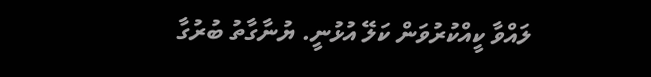ލައްވާ ކީއްކުރުވަން ކަލޭ އުޅުނީ. ޔުނާގާތު ބުރުގާ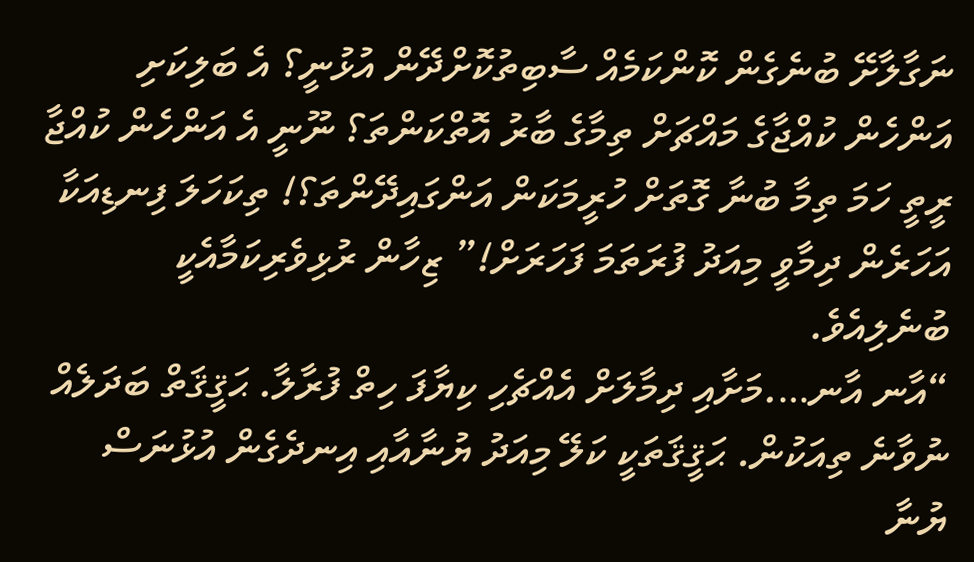ނަގާލާށޭ ބުނެގެން ކޮންކަމެއް ސާބިތުކޮށްދޭން އުޅުނީ؟ އެ ބަލިކަށި އަންހެން ކުއްޖާގެ މައްޗަށް ތިމާގެ ބާރު އޮތްކަންތަ؟ ނޫނީ އެ އަންހެން ކުއްޖާ ރީތީ ހަމަ ތިމާ ބުނާ ގޮތަށް ހުރީމަކަން އަންގައިދޭންތަ؟! ތިކަހަލަ ފިނޑިއަކާ އަހަރެން ދިމާވީ މިއަދު ފުރަތަމަ ފަހަރަށް!” ޒިހާން ރުޅިވެރިކަމާއެކީ ބުނެލިއެވެ.
“އާނ އާނ….މަށާއި ދިމާލަށް އެއްޗެހި ކިޔާފަ ހިތް ފުރާލާ. ޙަޤީޤަތް ބަދަލެއް ނުވާނެ ތިއަކުން. ޙަޤީޤަތަކީ ކަލޭ މިއަދު ޔުނާއާއި އިނދެގެން އުޅުނަސް ޔުނާ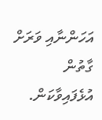އަހަންނާއި ވަރަށް ގާތުން އުޅެފައިވާކަން.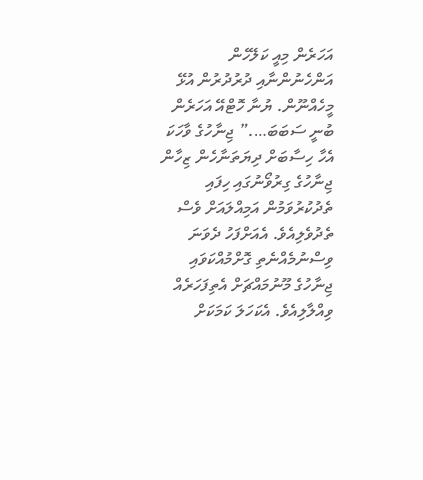އަހަރެން މިއީ ކަލޭހެން އަންހެނުންނާއި ދުރުދުރުން އުޅޭ މީހެއްނޫން. ޔުނާ ހޮޓްއޭ އަހަރެން ބުނީ ސަބަބަ….” ޖިނާހުގެ ވާހަކަ އެހާ ހިސާބަށް ދިޔަތަނާހެން ޒިހާން ޖިނާހުގެ ގިރުވޯނުގައި ހިފައި ތެދުކުރުވަމުން އަމިއްލައަށް ވެސް ތެދުވެލިއެވެ. އެއަށްފަހު ދެވަނަ ވިސްނުމެއްނެތި ގޮށްމުއްކަވައި ޖިނާހުގެ މޫނުމައްޗަށް އެތިފަހަރެއް ވިއްލާލިއެވެ. އެކަހަލަ ކަމަކަށް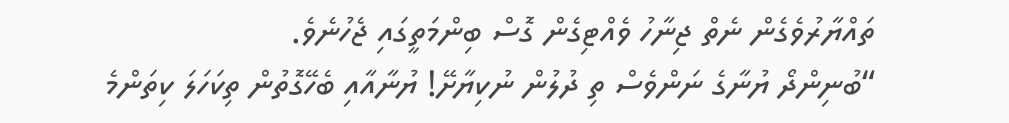ތައްޔާރުވެގެން ނެތް ޖިނާހު ވެއްޓިގެން ގޮސް ބިންމަތީގައި ޖެހުނެވެ.
“ބުނިންދޯ ޔުނާގެ ނަންވެސް ތި ދުލުން ނުކިޔާށޭ! ޔުނާއާއި ބެހޭގޮތުން ތިކަހަލަ ކިތަންމެ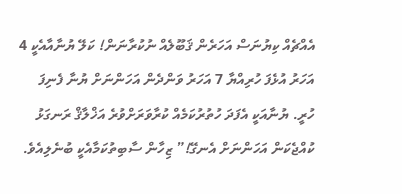އެއްޗެއް ކިޔުނަސް އަހަރެން ޤަބޫލެއް ނުކުރާނަން! ކަލޭ ޔުނާއާއެކީ 4 އަހަރު އުޅެފަ ހުރިއްޔާ 7 އަހަރު ވަންދެން އަހަންނަށް ޔުނާ ފެނިފަ ހުރީ. ޔުނާއަކީ އެފަދަ ހުތުރުކަމެއް ކުރާވަރަށްވުރެ އަޚްލާޤް ރަނގަޅު ކުއްޖެކަން އަހަންނަށް އެނގޭ!” ޒިހާން ސާބިތުކަމާއެކީ ބުނެލިއެވެ.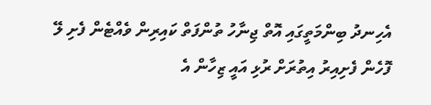އެހިނދު ބިންމަތީގައި އޮތް ޖިނާހު ތުންފަތް ކައިރިން ވެއްޓެން ފެށި ލޭ ފޮހެން ފެށިއިރު އިތުރަށް ރުޅި އައީ ޒިހާން އެ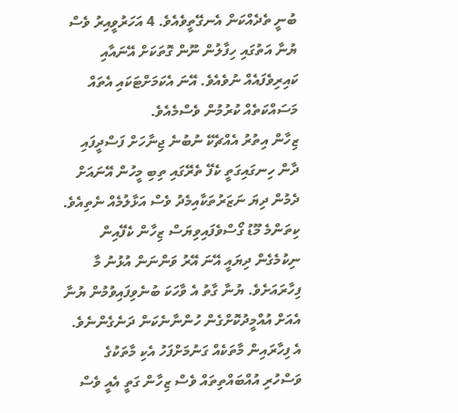ބުނީ ތެދެއްކަން އެނގޭތީވެއެވެ. 4 އަހަރުވީއިރު ވެސް ޔުނާ އަތުގައި ހިފާލުން ނޫން ގޮތަކަށް އޭނައާއި ކައިރިވެފައެއް ނުވެއެވެ. އޭނަ އެކަމަށްޓަކައި އެތައް މަސައްކަތެއް ކުރުމުން ވެސްމެއެވެ.
ޒިހާން އިތުރު އެއްޗެކޭ ނުބުނެ ޖިނާހަށް ފަސްދީފައި ދާން ހިނގައިގަތީ ކެފޭ ތެރޭގައި ތިބި މީހުން އޭނައަށް ދެމުން ދިޔަ ނަޒަރުތަކާއިމެދު ވެސް އަޅާލުމެއް ނެތިއެވެ.
ކިތަންމެ މޫޑު ގޯސްވެފައިވިޔަސް ޒިހާން ކެފޭއިން ނިކުމެގެން ދިޔައީ އޭނަ އޭރު ވަންނަން އުޅުނު މާ ފިހާރައަށެވެ. ޔުނާ ގާތު އެ ވާހަކަ ބުނެވިފައިވުމުން ޔުނާ އެއަށް އުއްމީދުކޮށްގެން ހުންނާނެކަން ދަނެގެންނެވެ. އެ ފިހާރައިން މާތަކެއް ގަނުމަށްފަހު އެކި މާތަކުގެ ވަސްހުރި އުއްބައްތިތައް ވެސް ޒިހާން ގަތީ އެއީ ވެސް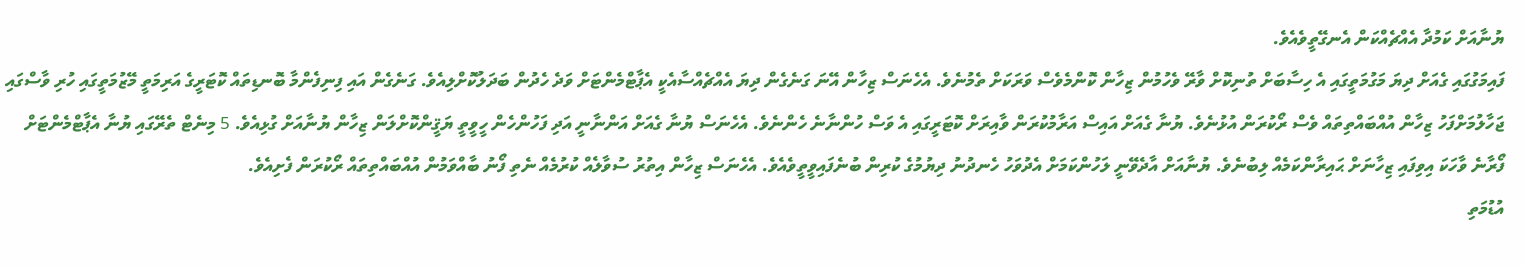ޔުނާއަށް ކަމުދާ އެއްޗެއްކަން އެނގޭތީވެއެވެ.
ފައިމަގުގައި ގެއަށް ދިޔަ މަގުމަތީގައި އެ ހިސާބަށް ތުނިކޮށް ވާރޭ ވެހުމުން ޒިހާން ކޮންމެވެސް ވަރަކަށް ތެމުނެވެ. އެހެނަސް ޒިހާން އޭނަ ގަނެގެން ދިޔަ އެއްޗެއްސާއެކީ އެޕާޓްމެންޓަށް ވަދެ ހެދުން ބަދަލުކޮށްލިއެވެ. ގަނެގެން އައި ފިނިފެންމާ ބޮނޑިތައް ކޮޓަރީގެ އަރިމަތީ މޭޒުމަތީގައި ހުރި ވާސްގައި ޖަހާލުމަށްފަހު ޒިހާން އުއްބައްތިތައް ވެސް ރޯކުރަން އުޅުނެވެ. ޔުނާ ގެއަށް އައިސް އަރާމުކުރަން ވާއިރަށް ކޮޓަރީގައި އެ ވަސް ހުންނާނެ ހެންނެވެ. އެހެނަސް ޔުނާ ގެއަށް އަންނާނީ އަދި ފަހުންހެން ހީވީތީ ޔަޤީންކޮށްލަން ޒިހާން ޔުނާއަށް ގުޅިއެވެ. 5 މިނެޓް ތެރޭގައި ޔުނާ އެޕާޓްމެންޓަށް ފޯރާނެ ވާހަކަ އިވިފައި ޒިހާނަށް ޙައިރާންކަމެއް ލިބުނެވެ. ޔުނާއަށް އާދެވޭނީ ލަހުންކަމަށް އެދުވަހު ހެނދުނު ދިޔުމުގެ ކުރިން ބުނެފައިވީތީވެއެވެ. އެހެނަސް ޒިހާން އިތުރު ސުވާލެއް ކުރުމެއް ނެތި ފޯނު ބާއްވަމުން އުއްބައްތިތައް ރޯކުރަން ފެށިއެވެ.
އުޑުމަތި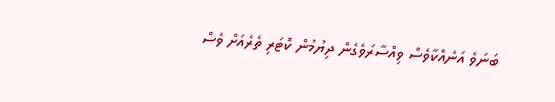ބަނަވެ އަނެއްކާވެސް ވިއްސާރަވެގެން ދިޔުމުން ކޮޓަރި ތެރެއަށް ވެސް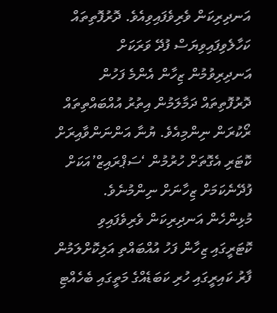އަނދިރިކަން ވެރިވެފައިވިއެވެ. ދޮރުފޮތިތައް ކަހާލެވިފައިވިޔަސް ފުދޭ ވަރަކަށް އަނދިރިވުމުން ޒިހާން އެންމެ ފަހުން ދޮރުފޮތިތައް ދަމާލަމުން އިތުރު އުއްބައްތިތައް ރޯކުރަން ނިންމިއެވެ. ޔުނާ އަންނަންވާއިރަށް ކޮޓަރި އެގޮތަށް ހުރުމުން ‘ސަޕްރައިޒް’އަކަށް ފުދޭނެކަމަށް ޒިހާނަށް ނިންމުނެވެ.
މުޅިންހެން އަނދިރިކަން ވެރިވެފައިވި ކޮޓަރީގައި ޒިހާން ފަހު އުއްބައްތި އަލިކޮށްލަމުން ފާރު ކައިރީގައި ހުރި ކަބަޑެއްގެ މަތީގައި ބެހެއްޓި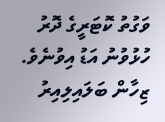ވަގުތު ކޮޓަރީގެ ދޮރު ހުޅުވުނު އަޑު އިވުނެވެ. ޒިހާން ބަލައިލިއިރު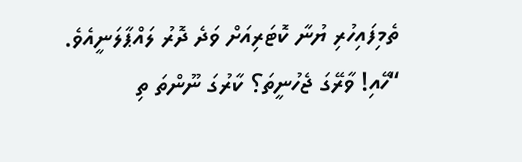ތެމިފައިހުރި ޔުނާ ކޮޓަރިއަށް ވަދެ ދޮރު ލައްޕާލަނީއެވެ.
“ހޭއި! ވާރޭގަ ޖެހުނީތަ؟ ކާރުގަ ނޫންތަ ތި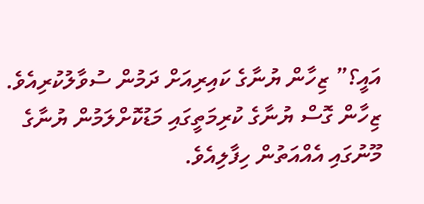އައީ؟” ޒިހާން ޔުނާގެ ކައިރިއަށް ދަމުން ސުވާލުކުރިއެވެ. ޒިހާން ގޮސް ޔުނާގެ ކުރިމަތީގައި މަޑުކޮށްލަމުން ޔުނާގެ މޫނުގައި އެއްއަތުން ހިފާލިއެވެ.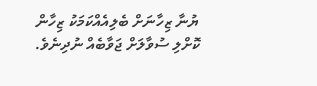ޔުނާ ޒިހާނަށް ބެލިއެއްކަމަކު ޒިހާން ކޮށްލި ސުވާލަށް ޖަވާބެއް ނުދިނެވެ.